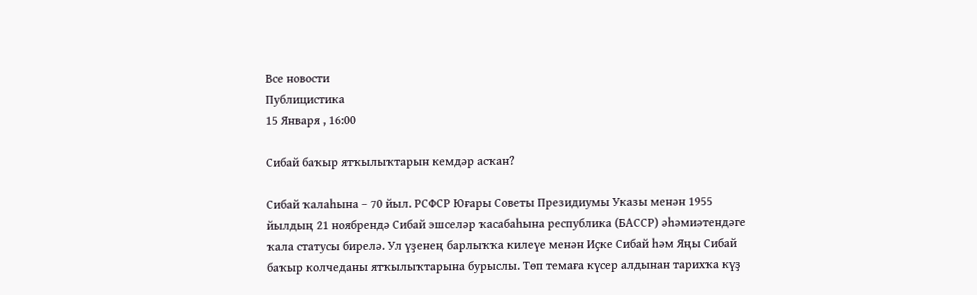Все новости
Публицистика
15 Января , 16:00

Сибай баҡыр ятҡылыҡтарын кемдәр асҡан?

Сибай ҡалаһына – 70 йыл. РСФСР Юғары Советы Президиумы Указы менән 1955 йылдың 21 ноябрендә Сибай эшселәр ҡасабаһына республика (БАССР) әһәмиәтендәге ҡала статусы бирелә. Ул үҙенең барлыҡҡа килеүе менән Иҫке Сибай һәм Яңы Сибай баҡыр колчеданы ятҡылыҡтарына бурыслы. Төп темаға күсер алдынан тарихҡа күҙ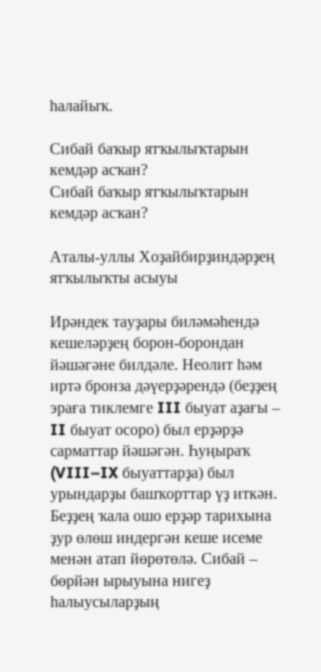һалайыҡ.

Сибай баҡыр ятҡылыҡтарын кемдәр асҡан?
Сибай баҡыр ятҡылыҡтарын кемдәр асҡан?

Аталы-уллы Хоҙайбирҙиндәрҙең ятҡылыҡты асыуы

Ирәндек тауҙары биләмәһендә кешеләрҙең борон-борондан йәшәгәне билдәле. Неолит һәм иртә бронза дәүерҙәрендә (беҙҙең эраға тиклемге III быуат аҙағы – II быуат осоро) был ерҙәрҙә сарматтар йәшәгән. Һуңыраҡ (VIII–IX быуаттарҙа) был урындарҙы башҡорттар үҙ иткән.
Беҙҙең ҡала ошо ерҙәр тарихына ҙур өлөш индергән кеше исеме менән атап йөрөтөлә. Сибай – бөрйән ырыуына нигеҙ һалыусыларҙың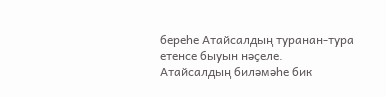береһе Атайсалдың туранан-тура етенсе быуын нәҫеле.
Атайсалдың биләмәһе бик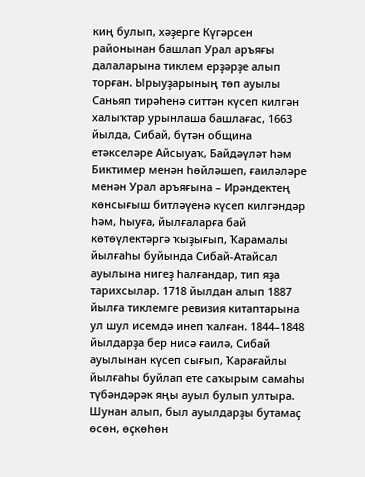киң булып, хәҙерге Күгәрсен районынан башлап Урал аръяғы далаларына тиклем ерҙәрҙе алып торған. Ырыуҙарының төп ауылы Саньяп тирәһенә ситтән күсеп килгән халыҡтар урынлаша башлағас, 1663 йылда, Сибай, бүтән община етәкселәре Айсыуаҡ, Байдәүләт һәм Биктимер менән һөйләшеп, ғаиләләре менән Урал аръяғына – Ирәндектең көнсығыш битләүенә күсеп килгәндәр һәм, һыуға, йылғаларға бай көтөүлектәргә ҡыҙығып, Ҡарамалы йылғаһы буйында Сибай-Атайсал ауылына нигеҙ һалғандар, тип яҙа тарихсылар. 1718 йылдан алып 1887 йылға тиклемге ревизия китаптарына ул шул исемдә инеп ҡалған. 1844–1848 йылдарҙа бер нисә ғаилә, Сибай ауылынан күсеп сығып, Ҡарағайлы йылғаһы буйлап ете саҡырым самаһы түбәндәрәк яңы ауыл булып ултыра. Шунан алып, был ауылдарҙы бутамаҫ өсөн, өҫкөһөн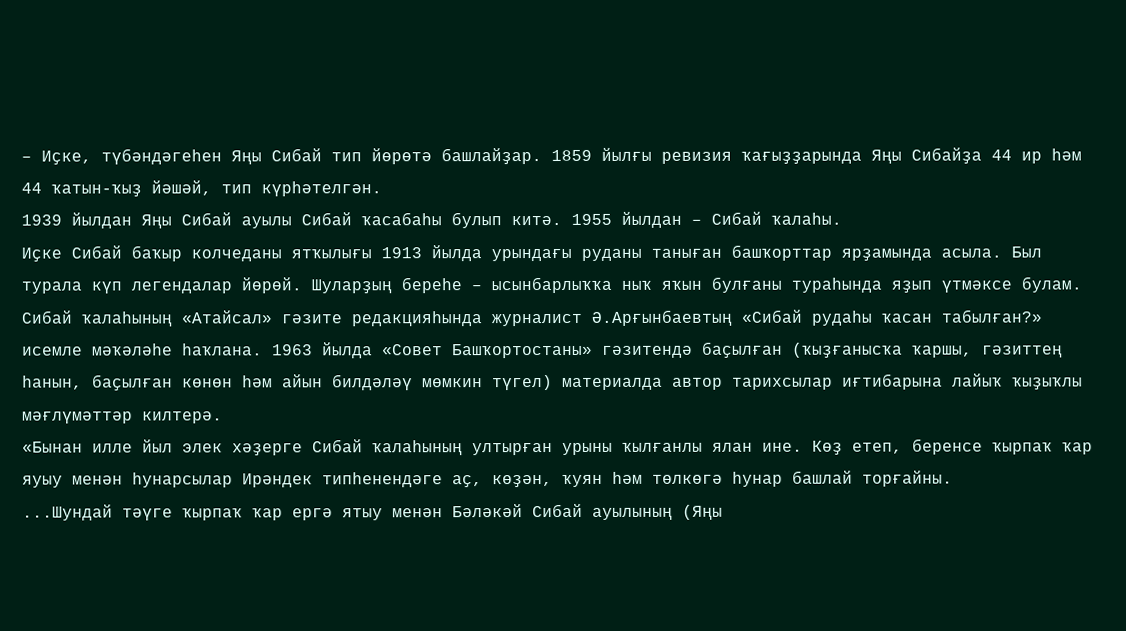– Иҫке, түбәндәгеһен Яңы Сибай тип йөрөтә башлайҙар. 1859 йылғы ревизия ҡағыҙҙарында Яңы Сибайҙа 44 ир һәм 44 ҡатын-ҡыҙ йәшәй, тип күрһәтелгән.
1939 йылдан Яңы Сибай ауылы Сибай ҡасабаһы булып китә. 1955 йылдан – Сибай ҡалаһы.
Иҫке Сибай баҡыр колчеданы ятҡылығы 1913 йылда урындағы руданы таныған башҡорттар ярҙамында асыла. Был турала күп легендалар йөрөй. Шуларҙың береһе – ысынбарлыҡҡа ныҡ яҡын булғаны тураһында яҙып үтмәксе булам.
Сибай ҡалаһының «Атайсал» гәзите редакцияһында журналист Ә.Арғынбаевтың «Сибай рудаһы ҡасан табылған?» исемле мәҡәләһе һаҡлана. 1963 йылда «Совет Башҡортостаны» гәзитендә баҫылған (ҡыҙғанысҡа ҡаршы, гәзиттең һанын, баҫылған көнөн һәм айын билдәләү мөмкин түгел) материалда автор тарихсылар иғтибарына лайыҡ ҡыҙыҡлы мәғлүмәттәр килтерә.
«Бынан илле йыл элек хәҙерге Сибай ҡалаһының ултырған урыны ҡылғанлы ялан ине. Көҙ етеп, беренсе ҡырпаҡ ҡар яуыу менән һунарсылар Ирәндек типһенендәге аҫ, көҙән, ҡуян һәм төлкөгә һунар башлай торғайны.
...Шундай тәүге ҡырпаҡ ҡар ергә ятыу менән Бәләкәй Сибай ауылының (Яңы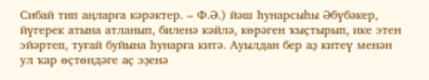Сибай тип аңларға кәрәктер. – Ф.Ә.) йәш һунарсыһы Әбүбәкер, йүгерек атына атланып, биленә кәйлә, көрәген ҡыҫтырып, ике этен эйәртеп, туғай буйына һунарға китә. Ауылдан бер аҙ китеү менән ул ҡар өҫтөндәге аҫ эҙенә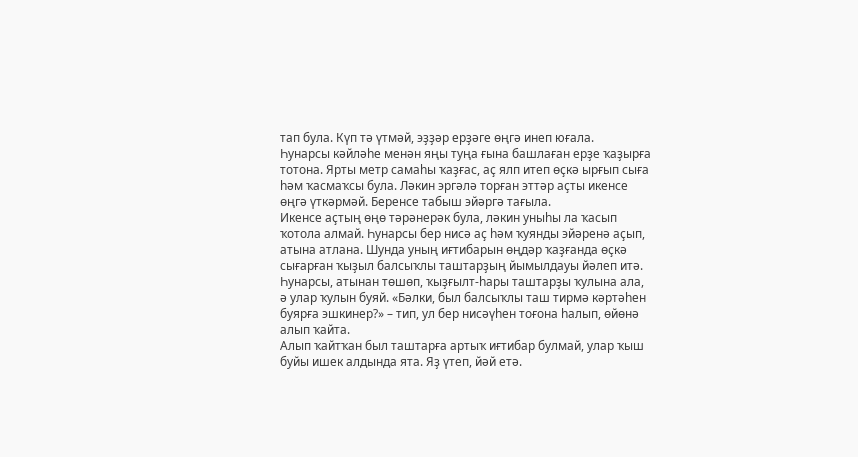тап була. Күп тә үтмәй, эҙҙәр ерҙәге өңгә инеп юғала.
Һунарсы кәйләһе менән яңы туңа ғына башлаған ерҙе ҡаҙырға тотона. Ярты метр самаһы ҡаҙғас, аҫ ялп итеп өҫкә ырғып сыға һәм ҡасмаҡсы була. Ләкин эргәлә торған эттәр аҫты икенсе өңгә үткәрмәй. Беренсе табыш эйәргә тағыла.
Икенсе аҫтың өңө тәрәнерәк була, ләкин уныһы ла ҡасып ҡотола алмай. Һунарсы бер нисә аҫ һәм ҡуянды эйәренә аҫып, атына атлана. Шунда уның иғтибарын өңдәр ҡаҙғанда өҫкә сығарған ҡыҙыл балсыҡлы таштарҙың йымылдауы йәлеп итә. Һунарсы, атынан төшөп, ҡыҙғылт-һары таштарҙы ҡулына ала, ә улар ҡулын буяй. «Бәлки, был балсыҡлы таш тирмә кәртәһен буярға эшкинер?» – тип, ул бер нисәүһен тоғона һалып, өйөнә алып ҡайта.
Алып ҡайтҡан был таштарға артыҡ иғтибар булмай, улар ҡыш буйы ишек алдында ята. Яҙ үтеп, йәй етә.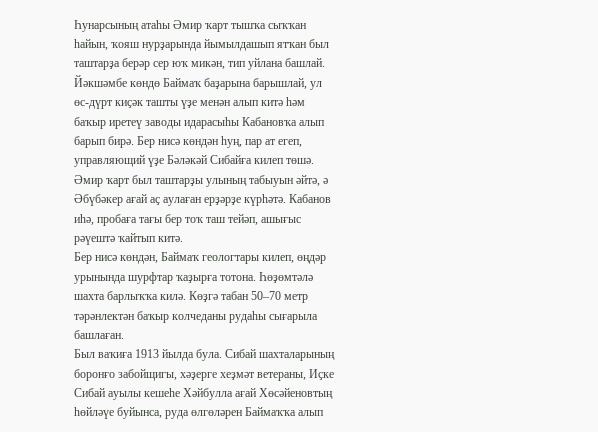Һунарсының атаһы Әмир ҡарт тышҡа сыҡҡан һайын, ҡояш нурҙарында йымылдашып ятҡан был таштарҙа берәр сер юҡ микән, тип уйлана башлай. Йәкшәмбе көндө Баймаҡ баҙарына барышлай, ул өс-дүрт киҫәк ташты үҙе менән алып китә һәм баҡыр иретеү заводы идарасыһы Кабановҡа алып барып бирә. Бер нисә көндән һуң, пар ат егеп, управляющий үҙе Бәләкәй Сибайға килеп төшә. Әмир ҡарт был таштарҙы улының табыуын әйтә, ә Әбүбәкер ағай аҫ аулаған ерҙәрҙе күрһәтә. Кабанов иһә, пробаға тағы бер тоҡ таш тейәп, ашығыс рәүештә ҡайтып китә.
Бер нисә көндән, Баймаҡ геологтары килеп, өңдәр урынында шурфтар ҡаҙырға тотона. Һөҙөмтәлә шахта барлыҡҡа килә. Көҙгә табан 50–70 метр тәрәнлектән баҡыр колчеданы рудаһы сығарыла башлаған.
Был ваҡиға 1913 йылда була. Сибай шахталарының боронғо забойщигы, хәҙерге хеҙмәт ветераны, Иҫке Сибай ауылы кешеһе Хәйбулла ағай Хөсәйеновтың һөйләүе буйынса, руда өлгөләрен Баймаҡҡа алып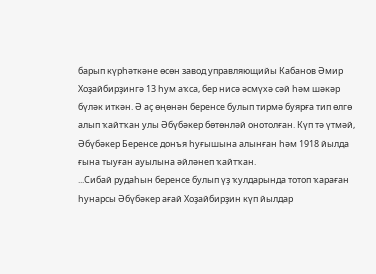барып күрһәткәне өсөн завод управляющийы Кабанов Әмир Хоҙайбирҙингә 13 һум аҡса, бер нисә әсмүхә сәй һәм шәкәр бүләк иткән. Ә аҫ өңөнән беренсе булып тирмә буярға тип өлгө алып ҡайтҡан улы Әбүбәкер бөтөнләй онотолған. Күп тә үтмәй, Әбүбәкер Беренсе донъя һуғышына алынған һәм 1918 йылда ғына тыуған ауылына әйләнеп ҡайтҡан.
...Сибай рудаһын беренсе булып үҙ ҡулдарында тотоп ҡараған һунарсы Әбүбәкер ағай Хоҙайбирҙин күп йылдар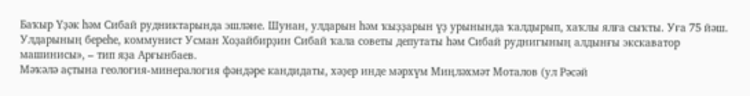Баҡыр Үҙәк һәм Сибай рудниктарында эшләне. Шунан, улдарын һәм ҡыҙҙарын үҙ урынында ҡалдырып, хаҡлы ялға сыҡты. Уға 75 йәш. Улдарының береһе, коммунист Усман Хоҙайбирҙин Сибай ҡала советы депутаты һәм Сибай руднигының алдынғы экскаватор машинисы», – тип яҙа Арғынбаев.
Мәҡәлә аҫтына геология-минералогия фәндәре кандидаты, хәҙер инде мәрхүм Миңләхмәт Моталов (ул Рәсәй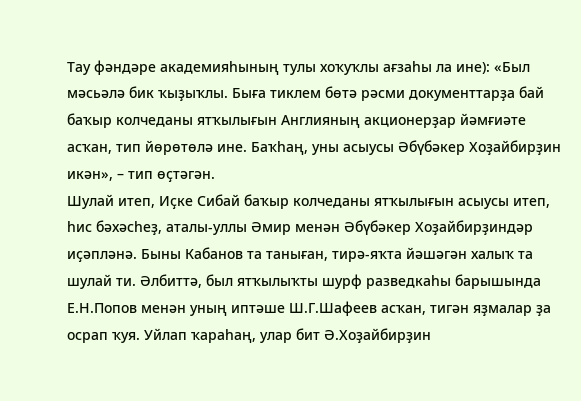Тау фәндәре академияһының тулы хоҡуҡлы ағзаһы ла ине): «Был мәсьәлә бик ҡыҙыҡлы. Быға тиклем бөтә рәсми документтарҙа бай баҡыр колчеданы ятҡылығын Англияның акционерҙар йәмғиәте асҡан, тип йөрөтөлә ине. Баҡһаң, уны асыусы Әбүбәкер Хоҙайбирҙин икән», – тип өҫтәгән.
Шулай итеп, Иҫке Сибай баҡыр колчеданы ятҡылығын асыусы итеп, һис бәхәсһеҙ, аталы-уллы Әмир менән Әбүбәкер Хоҙайбирҙиндәр иҫәпләнә. Быны Кабанов та таныған, тирә-яҡта йәшәгән халыҡ та шулай ти. Әлбиттә, был ятҡылыҡты шурф разведкаһы барышында Е.Н.Попов менән уның иптәше Ш.Г.Шафеев асҡан, тигән яҙмалар ҙа осрап ҡуя. Уйлап ҡараһаң, улар бит Ә.Хоҙайбирҙин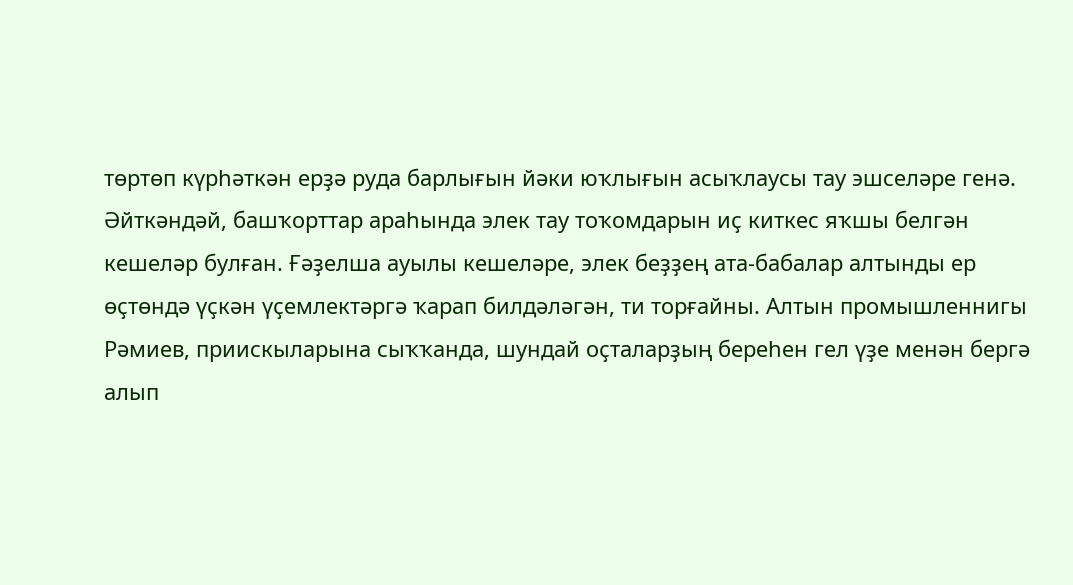төртөп күрһәткән ерҙә руда барлығын йәки юҡлығын асыҡлаусы тау эшселәре генә.
Әйткәндәй, башҡорттар араһында элек тау тоҡомдарын иҫ киткес яҡшы белгән кешеләр булған. Ғәҙелша ауылы кешеләре, элек беҙҙең ата-бабалар алтынды ер өҫтөндә үҫкән үҫемлектәргә ҡарап билдәләгән, ти торғайны. Алтын промышленнигы Рәмиев, приискыларына сыҡҡанда, шундай оҫталарҙың береһен гел үҙе менән бергә алып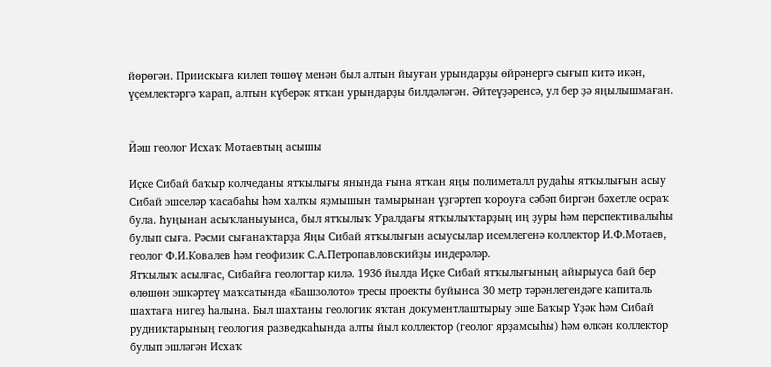йөрөгән. Приискыға килеп төшөү менән был алтын йыуған урындарҙы өйрәнергә сығып китә икән, үҫемлектәргә ҡарап, алтын күберәк ятҡан урындарҙы билдәләгән. Әйтеүҙәренсә, ул бер ҙә яңылышмаған.


Йәш геолог Исхаҡ Мотаевтың асышы

Иҫке Сибай баҡыр колчеданы ятҡылығы янында ғына ятҡан яңы полиметалл рудаһы ятҡылығын асыу Сибай эшселәр ҡасабаһы һәм халҡы яҙмышын тамырынан үҙгәртеп ҡороуға сәбәп биргән бәхетле осраҡ була. Һуңынан асыҡланыуынса, был ятҡылыҡ Уралдағы ятҡылыҡтарҙың иң ҙуры һәм перспективалыһы булып сыға. Рәсми сығанаҡтарҙа Яңы Сибай ятҡылығын асыусылар исемлегенә коллектор И.Ф.Мотаев, геолог Ф.И.Ковалев һәм геофизик С.А.Петропавловскийҙы индерәләр.
Ятҡылыҡ асылғас, Сибайға геологтар килә. 1936 йылда Иҫке Сибай ятҡылығының айырыуса бай бер өлөшөн эшкәртеү маҡсатында «Башзолото» тресы проекты буйынса 30 метр тәрәнлегендәге капиталь шахтаға нигеҙ һалына. Был шахтаны геологик яҡтан документлаштырыу эше Баҡыр Үҙәк һәм Сибай рудниктарының геология разведкаһында алты йыл коллектор (геолог ярҙамсыһы) һәм өлкән коллектор булып эшләгән Исхаҡ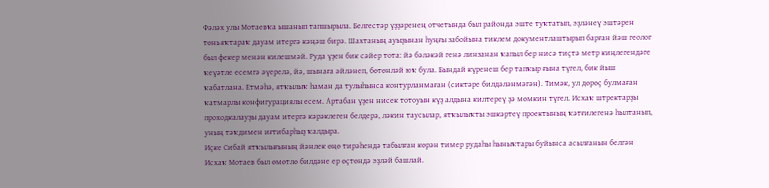Фәләх улы Мотаевҡа ышанып тапшырыла. Белгестәр үҙҙәренең отчетында был районда эште туҡтатып, эҙләнеү эштәрен төньяҡтараҡ дауам итергә кәңәш бирә. Шахтаның ауыҙынан һуңғы забойына тиклем документлаштырып барған йәш геолог был фекер менән килешмәй. Руда үҙен бик сәйер тота: йә бәләкәй генә линзанан ҡапыл бер нисә тиҫтә метр киңлегендәге ҡеүәтле есемгә әүерелә, йә, шынаға әйләнеп, бөтөнләй юҡ була. Бындай күренеш бер тапҡыр ғына түгел, бик йыш ҡабатлана. Етмәһә, ятҡылыҡ һаман да тулыһынса контурланмаған (сиктәре билдәләнмәгән). Тимәк, ул дөрөҫ булмаған ҡатмарлы конфигурациялы есем. Артабан үҙен нисек тотоуын күҙ алдына килтереү ҙә мөмкин түгел. Исхаҡ штректарҙы проходкалауҙы дауам итергә кәрәклеген белдерә, ләкин таусылар, ятҡылыҡты эшкәртеү проектының ҡәтғилегенә һылтанып, уның тәҡдимен иғтибарһыҙ ҡалдыра.
Иҫке Сибай ятҡылығының йәнлек өңө тирәһендә табылған көрән тимер рудаһы һыныҡтары буйынса асылғанын белгән Исхаҡ Мотаев был өмөтлө билдәне ер өҫтөндә эҙләй башлай.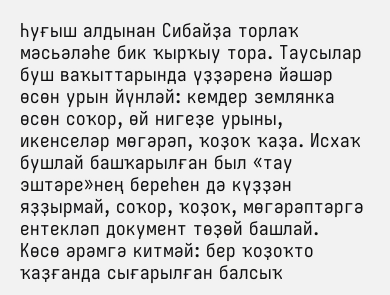Һуғыш алдынан Сибайҙа торлаҡ мәсьәләһе бик ҡырҡыу тора. Таусылар буш ваҡыттарында үҙҙәренә йәшәр өсөн урын йүнләй: кемдер землянка өсөн соҡор, өй нигеҙе урыны, икенселәр мөгәрәп, ҡоҙоҡ ҡаҙа. Исхаҡ бушлай башҡарылған был «тау эштәре»нең береһен дә күҙҙән яҙҙырмай, соҡор, ҡоҙоҡ, мөгәрәптәргә ентекләп документ төҙөй башлай. Көсө әрәмгә китмәй: бер ҡоҙоҡто ҡаҙғанда сығарылған балсыҡ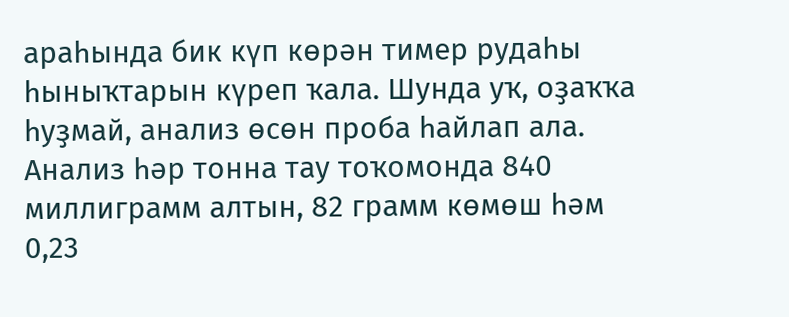араһында бик күп көрән тимер рудаһы һыныҡтарын күреп ҡала. Шунда уҡ, оҙаҡҡа һуҙмай, анализ өсөн проба һайлап ала. Анализ һәр тонна тау тоҡомонда 840 миллиграмм алтын, 82 грамм көмөш һәм 0,23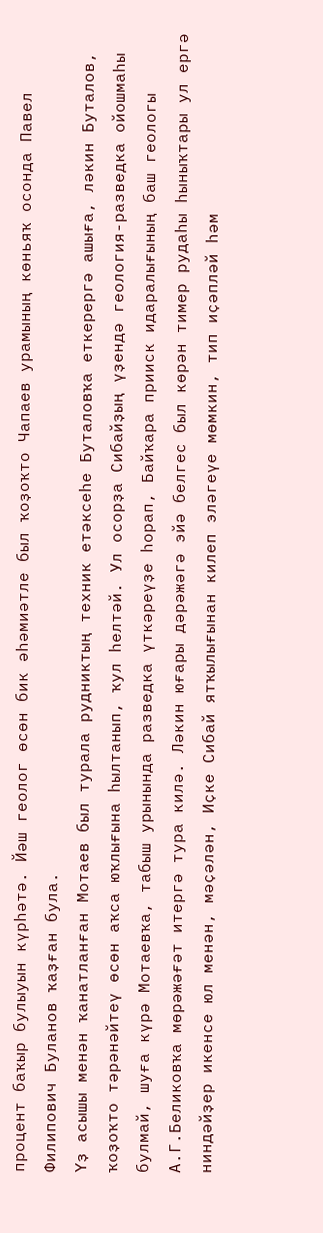процент баҡыр булыуын күрһәтә. Йәш геолог өсөн бик әһәмиәтле был ҡоҙоҡто Чапаев урамының көньяҡ осонда Павел Филипович Буланов ҡаҙған була.
Үҙ асышы менән ҡанатланған Мотаев был турала рудниктың техник етәксеһе Буталовҡа еткерергә ашыға, ләкин Буталов, ҡоҙоҡто тәрәнәйтеү өсөн аҡса юҡлығына һылтанып, ҡул һелтәй. Ул осорҙа Сибайҙың үҙендә геология-разведка ойошмаһы булмай, шуға күрә Мотаевҡа, табыш урынында разведка үткәреүҙе һорап, Байҡара прииск идаралығының баш геологы А.Г.Беликовҡа мөрәжәғәт итергә тура килә. Ләкин юғары дәрәжәгә эйә белгес был көрән тимер рудаһы һыныҡтары ул ергә ниндәйҙер икенсе юл менән, мәҫәлән, Иҫке Сибай ятҡылығынан килеп эләгеүе мөмкин, тип иҫәпләй һәм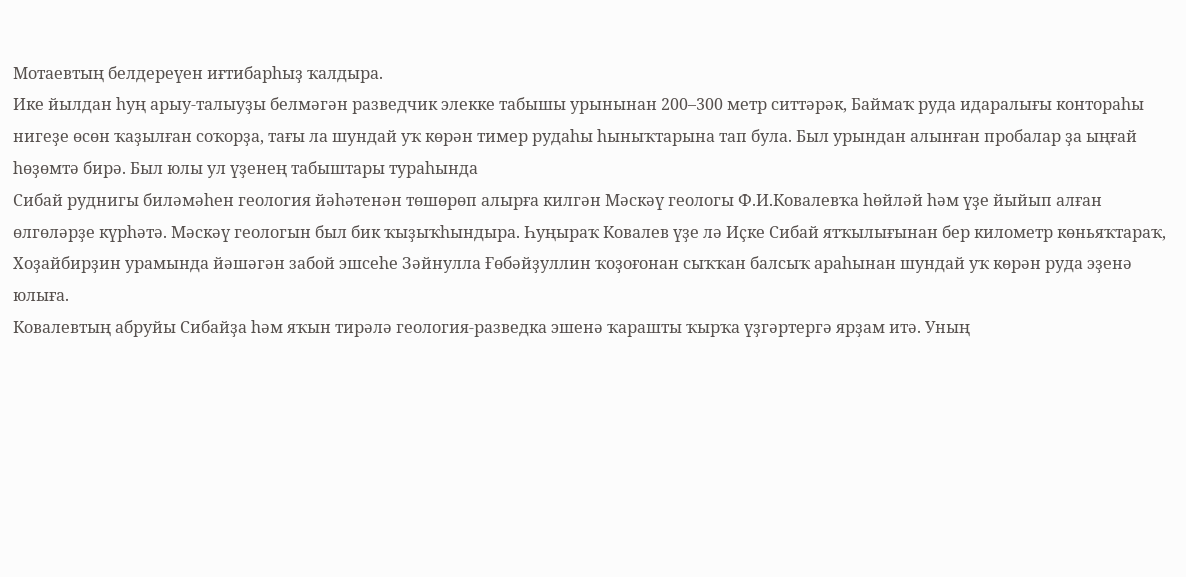Мотаевтың белдереүен иғтибарһыҙ ҡалдыра.
Ике йылдан һуң арыу-талыуҙы белмәгән разведчик элекке табышы урынынан 200–300 метр ситтәрәк, Баймаҡ руда идаралығы контораһы нигеҙе өсөн ҡаҙылған соҡорҙа, тағы ла шундай уҡ көрән тимер рудаһы һыныҡтарына тап була. Был урындан алынған пробалар ҙа ыңғай һөҙөмтә бирә. Был юлы ул үҙенең табыштары тураһында
Сибай руднигы биләмәһен геология йәһәтенән төшөрөп алырға килгән Мәскәү геологы Ф.И.Ковалевҡа һөйләй һәм үҙе йыйып алған өлгөләрҙе күрһәтә. Мәскәү геологын был бик ҡыҙыҡһындыра. Һуңыраҡ Ковалев үҙе лә Иҫке Сибай ятҡылығынан бер километр көньяҡтараҡ, Хоҙайбирҙин урамында йәшәгән забой эшсеһе Зәйнулла Ғөбәйҙуллин ҡоҙоғонан сыҡҡан балсыҡ араһынан шундай уҡ көрән руда эҙенә юлыға.
Ковалевтың абруйы Сибайҙа һәм яҡын тирәлә геология-разведка эшенә ҡарашты ҡырҡа үҙгәртергә ярҙам итә. Уның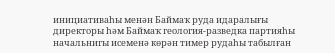инициативаһы менән Баймаҡ руда идаралығы директоры һәм Баймаҡ геология-разведка партияһы начальнигы исеменә көрән тимер рудаһы табылған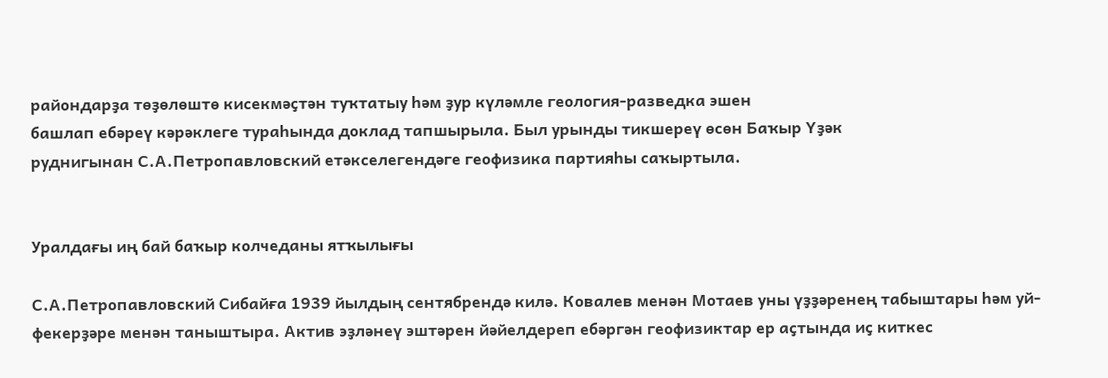райондарҙа төҙөлөштө кисекмәҫтән туҡтатыу һәм ҙур күләмле геология-разведка эшен
башлап ебәреү кәрәклеге тураһында доклад тапшырыла. Был урынды тикшереү өсөн Баҡыр Үҙәк
руднигынан С.А.Петропавловский етәкселегендәге геофизика партияһы саҡыртыла.


Уралдағы иң бай баҡыр колчеданы ятҡылығы

С.А.Петропавловский Сибайға 1939 йылдың сентябрендә килә. Ковалев менән Мотаев уны үҙҙәренең табыштары һәм уй-фекерҙәре менән таныштыра. Актив эҙләнеү эштәрен йәйелдереп ебәргән геофизиктар ер аҫтында иҫ киткес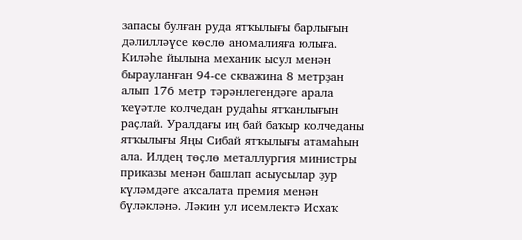запасы булған руда ятҡылығы барлығын дәлилләүсе көслө аномалияға юлыға.
Киләһе йылына механик ысул менән бырауланған 94-се скважина 8 метрҙан алып 176 метр тәрәнлегендәге арала ҡеүәтле колчедан рудаһы ятҡанлығын раҫлай. Уралдағы иң бай баҡыр колчеданы ятҡылығы Яңы Сибай ятҡылығы атамаһын ала. Илдең төҫлө металлургия министры приказы менән башлап асыусылар ҙур күләмдәге аҡсалата премия менән бүләкләнә. Ләкин ул исемлектә Исхаҡ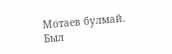Мотаев булмай.
Был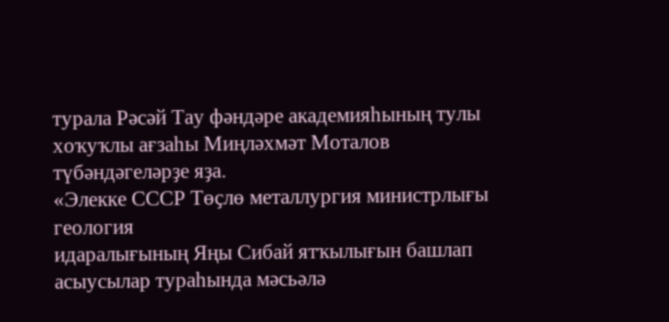турала Рәсәй Тау фәндәре академияһының тулы хоҡуҡлы ағзаһы Миңләхмәт Моталов түбәндәгеләрҙе яҙа.
«Элекке СССР Төҫлө металлургия министрлығы геология
идаралығының Яңы Сибай ятҡылығын башлап асыусылар тураһында мәсьәлә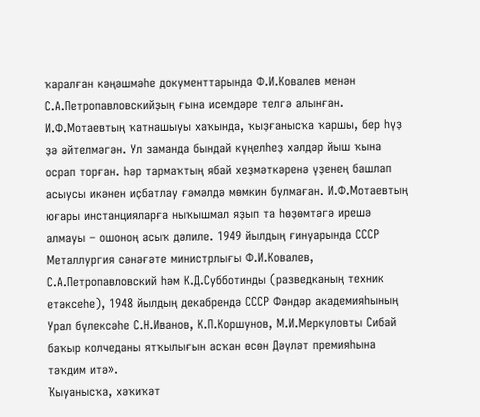ҡаралған кәңәшмәһе документтарында Ф.И.Ковалев менән С.А.Петропавловскийҙың ғына исемдәре телгә алынған. И.Ф.Мотаевтың ҡатнашыуы хаҡында, ҡыҙғанысҡа ҡаршы, бер һүҙ ҙә әйтелмәгән. Ул заманда бындай күңелһеҙ хәлдәр йыш ҡына осрап торған. Һәр тармаҡтың ябай хеҙмәткәренә үҙенең башлап асыусы икәнен иҫбатлау ғәмәлдә мөмкин булмаған. И.Ф.Мотаевтың юғары инстанцияларға ныҡышмал яҙып та һөҙөмтәгә ирешә алмауы – ошоноң асыҡ дәлиле. 1949 йылдың ғинуарында СССР Металлургия сәнәғәте министрлығы Ф.И.Ковалев, С.А.Петропавловский һәм К.Д.Субботинды (разведканың техник етәксеһе), 1948 йылдың декабрендә СССР Фәндәр академияһының Урал бүлексәһе С.Н.Иванов, К.П.Коршунов, М.И.Меркуловты Сибай баҡыр колчеданы ятҡылығын асҡан өсөн Дәүләт премияһына тәҡдим итә».
Ҡыуанысҡа, хәҡиҡәт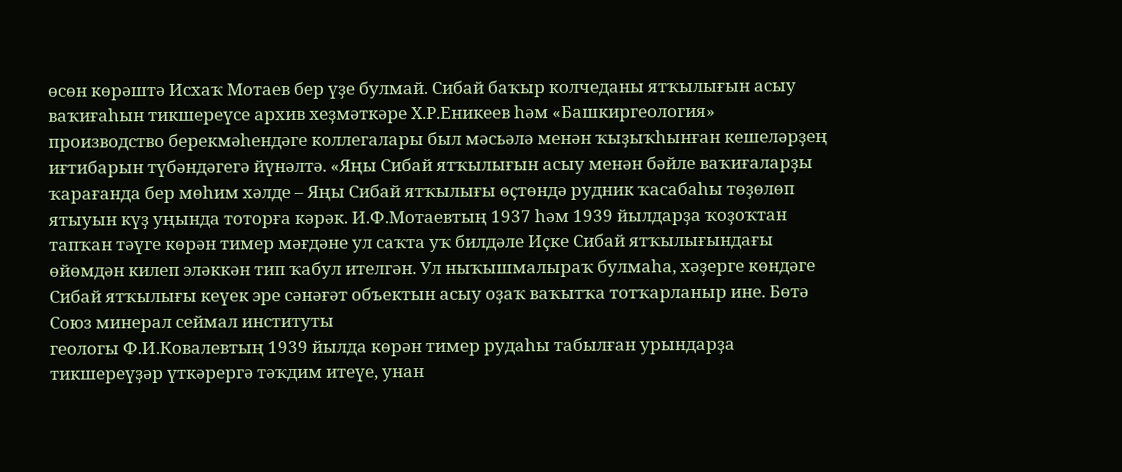өсөн көрәштә Исхаҡ Мотаев бер үҙе булмай. Сибай баҡыр колчеданы ятҡылығын асыу ваҡиғаһын тикшереүсе архив хеҙмәткәре Х.Р.Еникеев һәм «Башкиргеология» производство берекмәһендәге коллегалары был мәсьәлә менән ҡыҙыҡһынған кешеләрҙең иғтибарын түбәндәгегә йүнәлтә. «Яңы Сибай ятҡылығын асыу менән бәйле ваҡиғаларҙы ҡарағанда бер мөһим хәлде – Яңы Сибай ятҡылығы өҫтөндә рудник ҡасабаһы төҙөлөп ятыуын күҙ уңында тоторға кәрәк. И.Ф.Мотаевтың 1937 һәм 1939 йылдарҙа ҡоҙоҡтан тапҡан тәүге көрән тимер мәғдәне ул саҡта уҡ билдәле Иҫке Сибай ятҡылығындағы өйөмдән килеп эләккән тип ҡабул ителгән. Ул ныҡышмалыраҡ булмаһа, хәҙерге көндәге Сибай ятҡылығы кеүек эре сәнәғәт объектын асыу оҙаҡ ваҡытҡа тотҡарланыр ине. Бөтә Союз минерал сеймал институты
геологы Ф.И.Ковалевтың 1939 йылда көрән тимер рудаһы табылған урындарҙа тикшереүҙәр үткәрергә тәҡдим итеүе, унан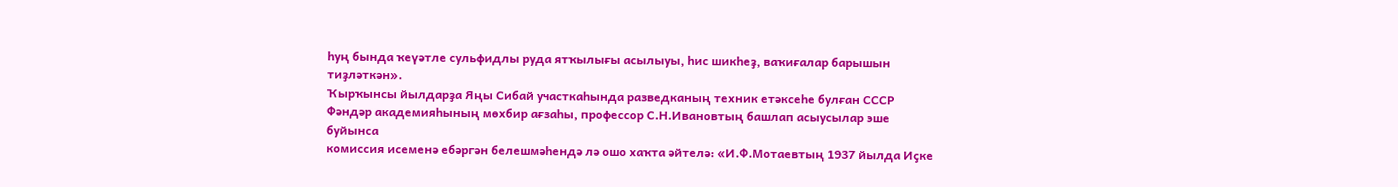һуң бында ҡеүәтле сульфидлы руда ятҡылығы асылыуы, һис шикһеҙ, ваҡиғалар барышын тиҙләткән».
Ҡырҡынсы йылдарҙа Яңы Сибай участкаһында разведканың техник етәксеһе булған СССР Фәндәр академияһының мөхбир ағзаһы, профессор С.Н.Ивановтың башлап асыусылар эше буйынса
комиссия исеменә ебәргән белешмәһендә лә ошо хаҡта әйтелә: «И.Ф.Мотаевтың 1937 йылда Иҫке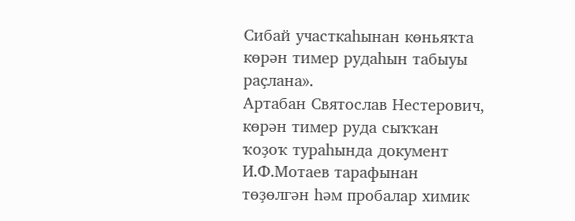Сибай участкаһынан көньяҡта көрән тимер рудаһын табыуы раҫлана».
Артабан Святослав Нестерович, көрән тимер руда сыҡҡан ҡоҙоҡ тураһында документ И.Ф.Мотаев тарафынан төҙөлгән һәм пробалар химик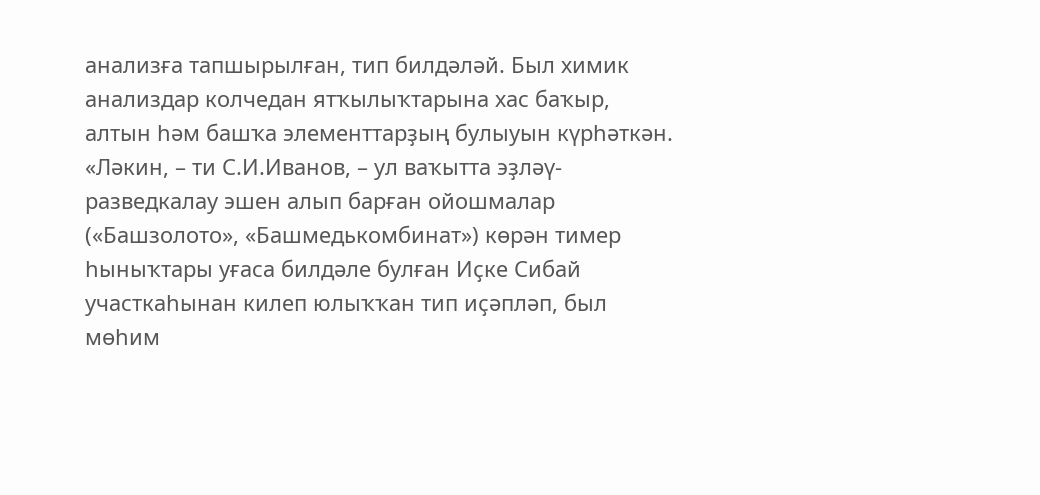анализға тапшырылған, тип билдәләй. Был химик анализдар колчедан ятҡылыҡтарына хас баҡыр, алтын һәм башҡа элементтарҙың булыуын күрһәткән. «Ләкин, – ти С.И.Иванов, – ул ваҡытта эҙләү-разведкалау эшен алып барған ойошмалар («Башзолото», «Башмедькомбинат») көрән тимер һыныҡтары уғаса билдәле булған Иҫке Сибай участкаһынан килеп юлыҡҡан тип иҫәпләп, был мөһим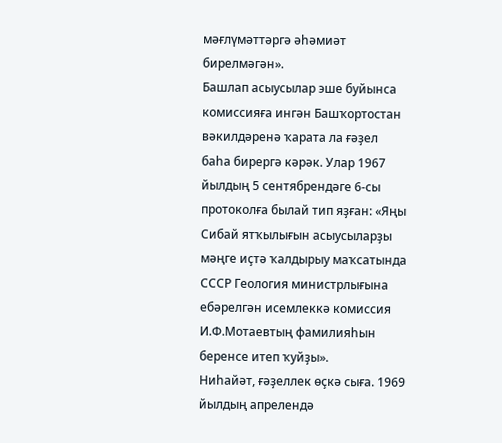мәғлүмәттәргә әһәмиәт бирелмәгән».
Башлап асыусылар эше буйынса комиссияға ингән Башҡортостан вәкилдәренә ҡарата ла ғәҙел баһа бирергә кәрәк. Улар 1967 йылдың 5 сентябрендәге 6-сы протоколға былай тип яҙған: «Яңы Сибай ятҡылығын асыусыларҙы мәңге иҫтә ҡалдырыу маҡсатында СССР Геология министрлығына ебәрелгән исемлеккә комиссия И.Ф.Мотаевтың фамилияһын беренсе итеп ҡуйҙы».
Ниһайәт, ғәҙеллек өҫкә сыға. 1969 йылдың апрелендә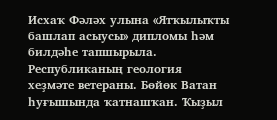Исхаҡ Фәләх улына «Ятҡылыҡты башлап асыусы» дипломы һәм билдәһе тапшырыла. Республиканың геология хеҙмәте ветераны. Бөйөк Ватан һуғышында ҡатнашҡан. Ҡыҙыл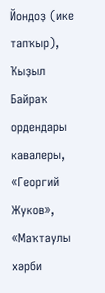Йондоҙ (ике тапҡыр), Ҡыҙыл Байраҡ ордендары кавалеры, «Георгий Жуков», «Маҡтаулы хәрби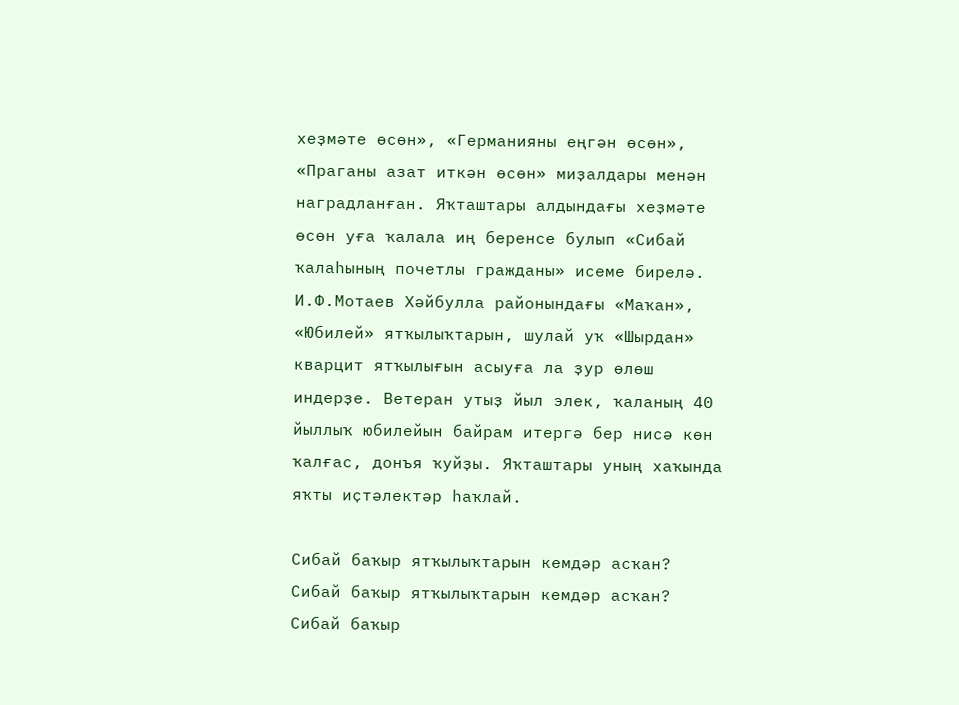хеҙмәте өсөн», «Германияны еңгән өсөн», «Праганы азат иткән өсөн» миҙалдары менән наградланған. Яҡташтары алдындағы хеҙмәте өсөн уға ҡалала иң беренсе булып «Сибай ҡалаһының почетлы гражданы» исеме бирелә. И.Ф.Мотаев Хәйбулла районындағы «Маҡан», «Юбилей» ятҡылыҡтарын, шулай уҡ «Шырдан» кварцит ятҡылығын асыуға ла ҙур өлөш индерҙе. Ветеран утыҙ йыл элек, ҡаланың 40 йыллыҡ юбилейын байрам итергә бер нисә көн ҡалғас, донъя ҡуйҙы. Яҡташтары уның хаҡында яҡты иҫтәлектәр һаҡлай.

Сибай баҡыр ятҡылыҡтарын кемдәр асҡан?
Сибай баҡыр ятҡылыҡтарын кемдәр асҡан?
Сибай баҡыр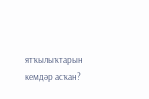ятҡылыҡтарын кемдәр асҡан?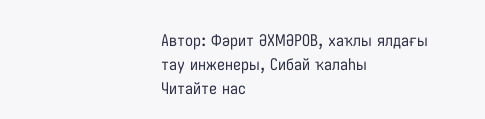Автор: Фәрит ӘХМӘРОВ, хаҡлы ялдағы тау инженеры, Сибай ҡалаһы
Читайте нас